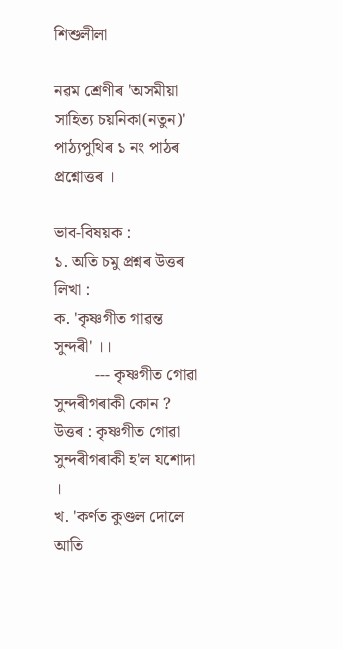শিশুলীলা

নৱম শ্ৰেণীৰ 'অসমীয়া সাহিত্য চয়নিকা(নতুন)' পাঠ্যপুথিৰ ১ নং পাঠৰ প্ৰশ্নোত্তৰ ।

ভাব-বিষয়ক :
১. অতি চমু প্ৰশ্নৰ উত্তৰ লিখা :
ক. 'কৃষ্ণগীত গাৱন্ত সুন্দৰী' ।।
          --- কৃষ্ণগীত গোৱা সুন্দৰীগৰাকী কোন ?
উত্তৰ : কৃষ্ণগীত গোৱা সুন্দৰীগৰাকী হ'ল যশোদা ।
খ. 'কৰ্ণত কুণ্ডল দোলে আতি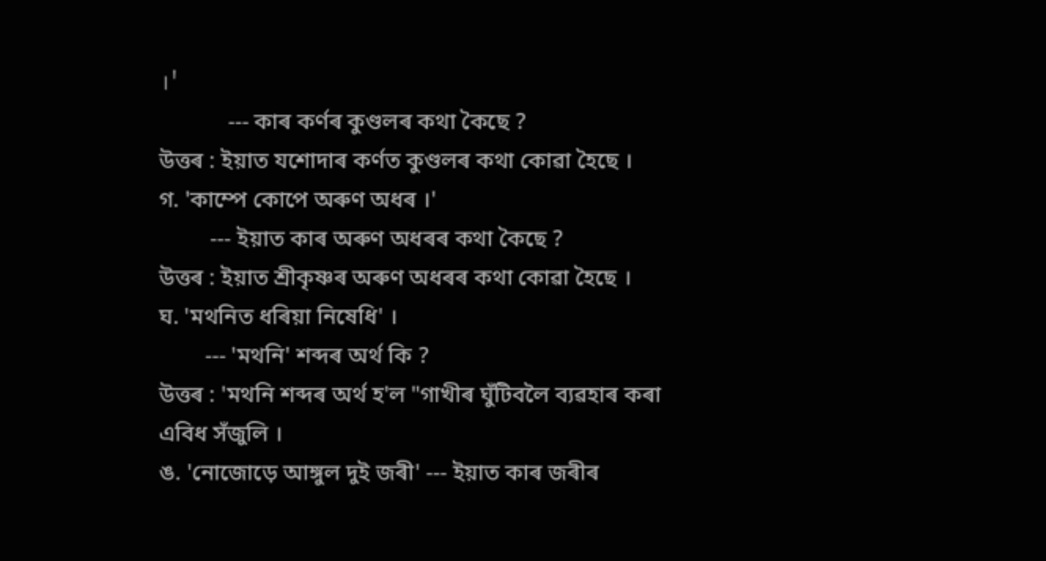।'
            --- কাৰ কৰ্ণৰ কুণ্ডলৰ কথা কৈছে ?
উত্তৰ : ইয়াত যশোদাৰ কৰ্ণত কুণ্ডলৰ কথা কোৱা হৈছে ।
গ. 'কাম্পে কোপে অৰুণ অধৰ ।'
         --- ইয়াত কাৰ অৰুণ অধৰৰ কথা কৈছে ?
উত্তৰ : ইয়াত শ্ৰীকৃষ্ণৰ অৰুণ অধৰৰ কথা কোৱা হৈছে ।
ঘ. 'মথনিত ধৰিয়া নিষেধি' ।
        --- 'মথনি' শব্দৰ অৰ্থ কি ?
উত্তৰ : 'মথনি শব্দৰ অৰ্থ হ'ল "গাখীৰ ঘুঁটিবলৈ ব্যৱহাৰ কৰা এবিধ সঁজুলি ।
ঙ. 'নোজোড়ে আঙ্গুল দুই জৰী' --- ইয়াত কাৰ জৰীৰ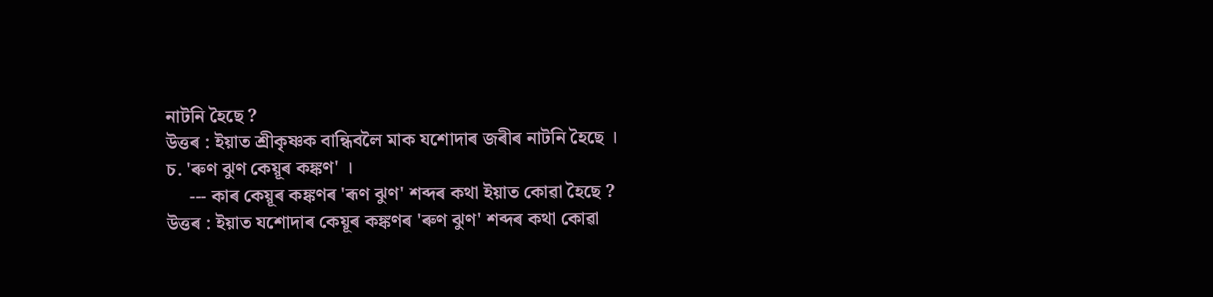নাটনি হৈছে ?
উত্তৰ : ইয়াত শ্ৰীকৃষ্ণক বান্ধিবলৈ মাক যশোদাৰ জৰীৰ নাটনি হৈছে ।
চ. 'ৰুণ ঝুণ কেয়ূৰ কঙ্কণ' ।
     --- কাৰ কেয়ূৰ কঙ্কণৰ 'ৰূণ ঝুণ' শব্দৰ কথা ইয়াত কোৱা হৈছে ?
উত্তৰ : ইয়াত যশোদাৰ কেয়ূৰ কঙ্কণৰ 'ৰুণ ঝুণ' শব্দৰ কথা কোৱা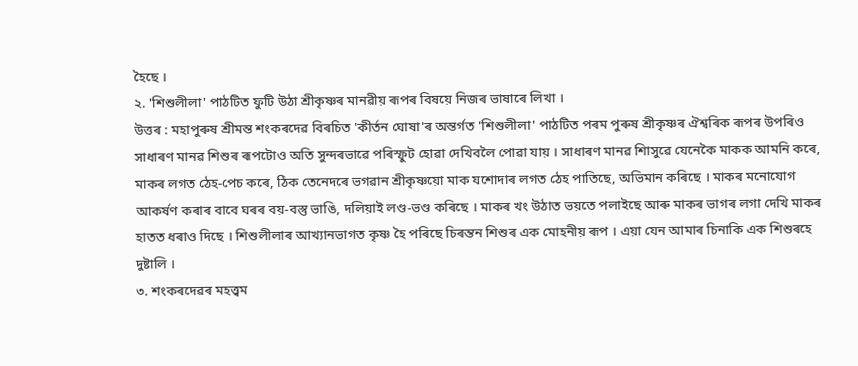হৈছে ।
২. 'শিশুলীলা' পাঠটিত ফুটি উঠা শ্ৰীকৃষ্ণৰ মানৱীয় ৰূপৰ বিষয়ে নিজৰ ভাষাৰে লিখা ।
উত্তৰ : মহাপুৰুষ শ্ৰীমন্ত শংকৰদেৱ বিৰচিত 'কীৰ্তন ঘোষা'ৰ অন্তৰ্গত 'শিশুলীলা' পাঠটিত পৰম পুৰুষ শ্ৰীকৃষ্ণৰ ঐশ্বৰিক ৰূপৰ উপৰিও সাধাৰণ মানৱ শিশুৰ ৰূপটোও অতি সুন্দৰভাৱে পৰিস্ফুট হোৱা দেখিবলৈ পোৱা যায় । সাধাৰণ মানৱ শিাসুৱে যেনেকৈ মাকক আমনি কৰে, মাকৰ লগত ঠেহ-পেচ কৰে, ঠিক তেনেদৰে ভগৱান শ্ৰীকৃষ্ণয়ো মাক যশোদাৰ লগত ঠেহ পাতিছে, অভিমান কৰিছে । মাকৰ মনোযোগ আকৰ্ষণ কৰাৰ বাবে ঘৰৰ বয়-বস্তু ভাঙি, দলিয়াই লণ্ড-ভণ্ড কৰিছে । মাকৰ খং উঠাত ভয়তে পলাইছে আৰু মাকৰ ভাগৰ লগা দেখি মাকৰ হাতত ধৰাও দিছে । শিশুলীলাৰ আখ্যানভাগত কৃষ্ণ হৈ পৰিছে চিৰন্তন শিশুৰ এক মোহনীয় ৰূপ । এয়া যেন আমাৰ চিনাকি এক শিশুৰহে দুষ্টালি ।
৩. শংকৰদেৱৰ মহত্ত্বম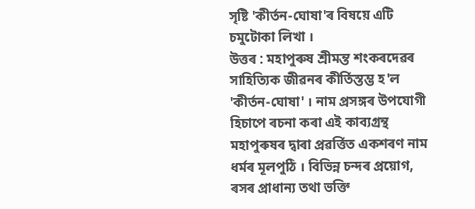সৃষ্টি 'কীৰ্তন-ঘোষা'ৰ বিষয়ে এটি চমুটোকা লিখা ।
উত্তৰ : মহাপুৰুষ শ্ৰীমন্ত শংকৰদেৱৰ সাহিত্যিক জীৱনৰ কীৰ্তিস্তম্ভ হ'ল 'কীৰ্তন-ঘোষা' । নাম প্ৰসঙ্গৰ উপযোগী হিচাপে ৰচনা কৰা এই কাব্যগ্ৰন্থ মহাপুৰুষৰ দ্বাৰা প্ৰৱৰ্ত্তিত একশৰণ নাম ধৰ্মৰ মূলপুঠি । বিভিন্ন চন্দৰ প্ৰয়োগ, ৰসৰ প্ৰাধান্য তথা ভক্তি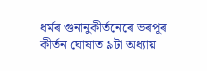ধৰ্মৰ গুনানুকীৰ্তনেৰে ভৰপূৰ কীৰ্তন ঘোষাত ৯টা অধ্যায়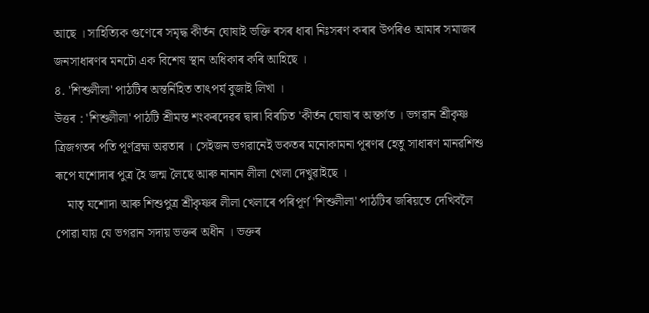আছে । সাহিত্যিক গুণেৰে সমৃদ্ধ কীৰ্তন ঘোষাই ভক্তি ৰসৰ ধাৰা নিঃসৰণ কৰাৰ উপৰিও আমাৰ সমাজৰ জনসাধাৰণৰ মনটো এক বিশেষ স্থান অধিকাৰ কৰি আহিছে ।
৪. 'শিশুলীলা' পাঠটিৰ অন্তৰ্নিহিত তাৎপৰ্য বুজাই লিখা ।
উত্তৰ : 'শিশুলীলা' পাঠটি শ্ৰীমন্ত শংকৰদেৱৰ দ্বাৰা বিৰচিত 'কীৰ্তন ঘোষা'ৰ অন্তৰ্গত । ভগৱান শ্ৰীকৃষ্ণ ত্ৰিজগতৰ পতি পূৰ্ণব্ৰহ্ম অৱতাৰ । সেইজন ভগৱানেই ভকতৰ মনোকামনা পূৰণৰ হেতু সাধাৰণ মানৱশিশু ৰূপে যশোদাৰ পুত্ৰ হৈ জন্ম লৈছে আৰু নানান লীলা খেলা দেখুৱাইছে ।
    মাতৃ যশোদা আৰু শিশুপুত্ৰ শ্ৰীকৃষ্ণৰ লীলা খেলাৰে পৰিপূৰ্ণ 'শিশুলীলা' পাঠটিৰ জৰিয়তে দেখিবলৈ পোৱা যায় যে ভগৱান সদায় ভক্তৰ অধীন । ভক্তৰ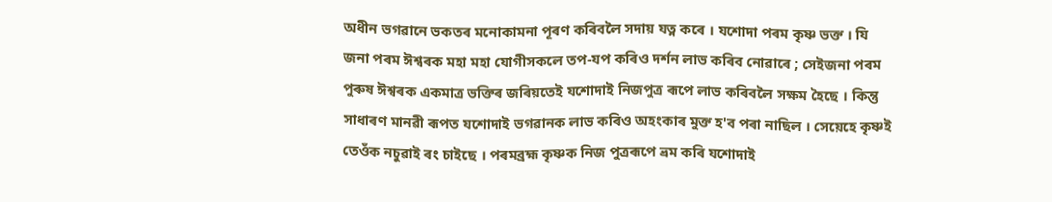অধীন ভগৱানে ভকতৰ মনোকামনা পূৰণ কৰিবলৈ সদায় যত্ন কৰে । যশোদা পৰম কৃষ্ণ ভক্ত । যি জনা পৰম ঈশ্বৰক মহা মহা যোগীসকলে তপ-যপ কৰিও দৰ্শন লাভ কৰিব নোৱাৰে ; সেইজনা পৰম পুৰুষ ঈশ্বৰক একমাত্ৰ ভক্তিৰ জৰিয়তেই যশোদাই নিজপুত্ৰ ৰূপে লাভ কৰিবলৈ সক্ষম হৈছে । কিন্তু সাধাৰণ মানৱী ৰূপত যশোদাই ভগৱানক লাভ কৰিও অহংকাৰ মুক্ত হ'ব পৰা নাছিল । সেয়েহে কৃষ্ণই তেওঁক নচুৱাই ৰং চাইছে । পৰমব্ৰহ্ম কৃষ্ণক নিজ পুত্ৰৰূপে ভ্ৰম কৰি যশোদাই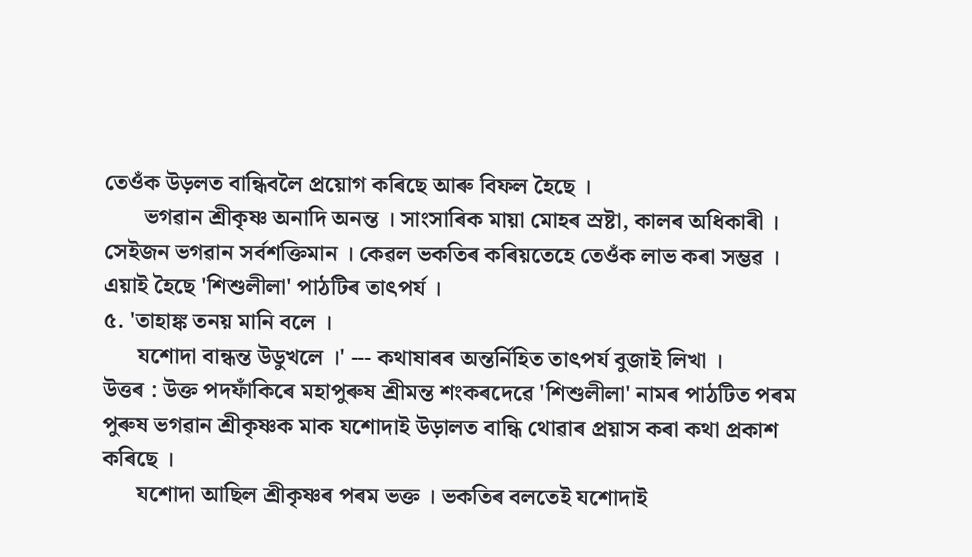তেওঁক উড়লত বান্ধিবলৈ প্ৰয়োগ কৰিছে আৰু বিফল হৈছে ।
       ভগৱান শ্ৰীকৃষ্ণ অনাদি অনন্ত । সাংসাৰিক মায়া মোহৰ স্ৰষ্টা, কালৰ অধিকাৰী । সেইজন ভগৱান সৰ্বশক্তিমান । কেৱল ভকতিৰ কৰিয়তেহে তেওঁক লাভ কৰা সম্ভৱ । এয়াই হৈছে 'শিশুলীলা' পাঠটিৰ তাৎপৰ্য ।
৫. 'তাহাঙ্ক তনয় মানি বলে ।
      যশোদা বান্ধন্ত উডুখলে ।' --- কথাষাৰৰ অন্তৰ্নিহিত তাৎপৰ্য বুজাই লিখা ।
উত্তৰ : উক্ত পদফাঁকিৰে মহাপুৰুষ শ্ৰীমন্ত শংকৰদেৱে 'শিশুলীলা' নামৰ পাঠটিত পৰম পুৰুষ ভগৱান শ্ৰীকৃষ্ণক মাক যশোদাই উড়ালত বান্ধি থোৱাৰ প্ৰয়াস কৰা কথা প্ৰকাশ কৰিছে ।
      যশোদা আছিল শ্ৰীকৃষ্ণৰ পৰম ভক্ত । ভকতিৰ বলতেই যশোদাই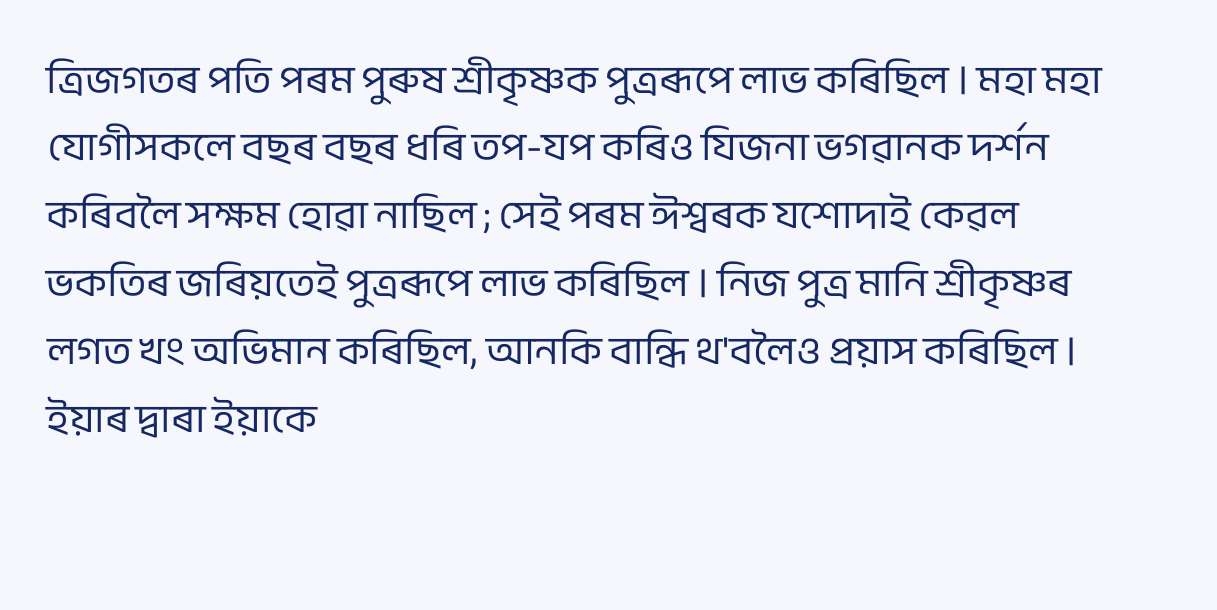ত্ৰিজগতৰ পতি পৰম পুৰুষ শ্ৰীকৃষ্ণক পুত্ৰৰূপে লাভ কৰিছিল । মহা মহা যোগীসকলে বছৰ বছৰ ধৰি তপ-যপ কৰিও যিজনা ভগৱানক দৰ্শন কৰিবলৈ সক্ষম হোৱা নাছিল ; সেই পৰম ঈশ্বৰক যশোদাই কেৱল ভকতিৰ জৰিয়তেই পুত্ৰৰূপে লাভ কৰিছিল । নিজ পুত্ৰ মানি শ্ৰীকৃষ্ণৰ লগত খং অভিমান কৰিছিল, আনকি বান্ধি থ'বলৈও প্ৰয়াস কৰিছিল । ইয়াৰ দ্বাৰা ইয়াকে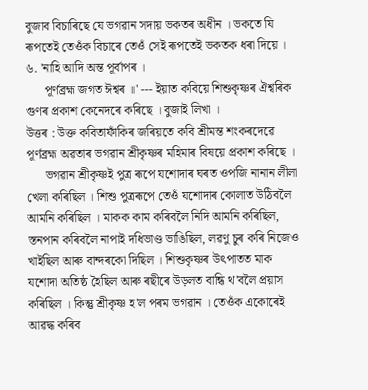বুজাব বিচাৰিছে যে ভগৱান সদায় ভকতৰ অধীন । ভকতে যি ৰূপতেই তেওঁক বিচাৰে তেওঁ সেই ৰূপতেই ভকতক ধৰা দিয়ে ।
৬. 'নাহি আদি অন্ত পূৰ্বাপৰ ।
      পূৰ্ণব্ৰহ্ম জগত ঈশ্বৰ ॥' --- ইয়াত কবিয়ে শিশুকৃষ্ণৰ ঐশ্বৰিক গুণৰ প্ৰকাশ কেনেদৰে কৰিছে । বুজাই লিখা ।
উত্তৰ : উক্ত কবিতাফাঁকিৰ জৰিয়তে কবি শ্ৰীমন্ত শংকৰদেৱে পূৰ্ণব্ৰহ্ম অৱতাৰ ভগৱান শ্ৰীকৃষ্ণৰ মহিমাৰ বিষয়ে প্ৰকাশ কৰিছে ।
      ভগৱান শ্ৰীকৃষ্ণই পুত্ৰ ৰূপে যশোদাৰ ঘৰত ওপজি নানান লীলা খেলা কৰিছিল । শিশু পুত্ৰৰূপে তেওঁ যশোদাৰ কোলাত উঠিবলৈ আমনি কৰিছিল । মাকক কাম কৰিবলৈ নিদি আমনি কৰিছিল, স্তনপান কৰিবলৈ নাপাই দধিভাণ্ড ভাঙিছিল, লৱণু চুৰ কৰি নিজেও খাইছিল আৰু বান্দৰকো দিছিল । শিশুকৃষ্ণৰ উৎপাতত মাক যশোদা অতিষ্ঠ হৈছিল আৰু ৰছীৰে উড়লত বান্ধি থ'বলৈ প্ৰয়াস কৰিছিল । কিন্তু শ্ৰীকৃষ্ণ হ'ল পৰম ভগৱান । তেওঁক একোৰেই আৱদ্ধ কৰিব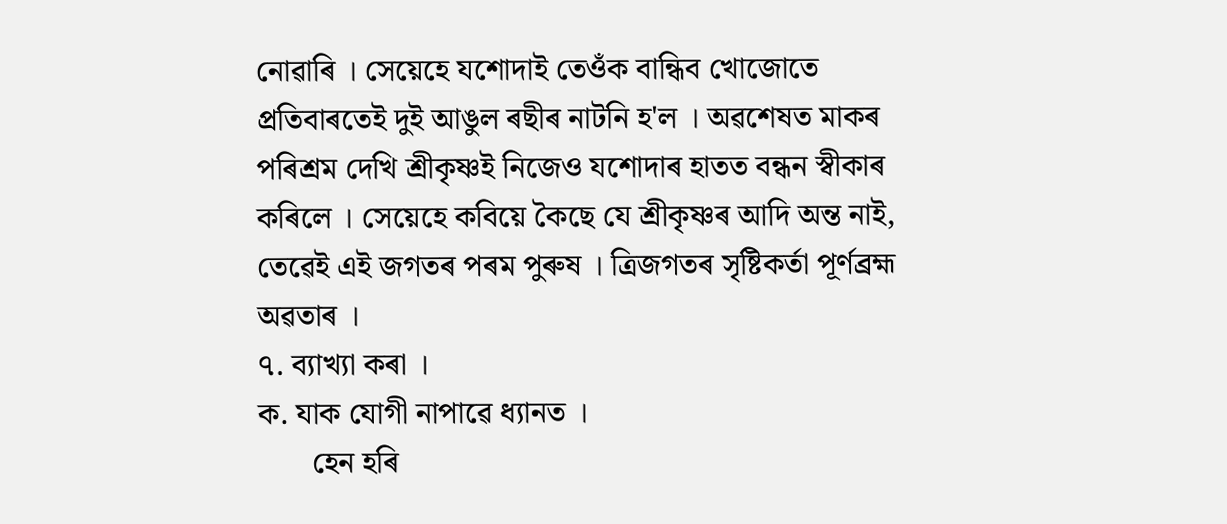নোৱাৰি । সেয়েহে যশোদাই তেওঁক বান্ধিব খোজোতে প্ৰতিবাৰতেই দুই আঙুল ৰছীৰ নাটনি হ'ল । অৱশেষত মাকৰ পৰিশ্ৰম দেখি শ্ৰীকৃষ্ণই নিজেও যশোদাৰ হাতত বন্ধন স্বীকাৰ কৰিলে । সেয়েহে কবিয়ে কৈছে যে শ্ৰীকৃষ্ণৰ আদি অন্ত নাই, তেৱেই এই জগতৰ পৰম পুৰুষ । ত্ৰিজগতৰ সৃষ্টিকৰ্তা পূৰ্ণব্ৰহ্ম অৱতাৰ ।
৭. ব্যাখ্যা কৰা ।
ক. যাক যোগী নাপাৱে ধ্যানত ।
       হেন হৰি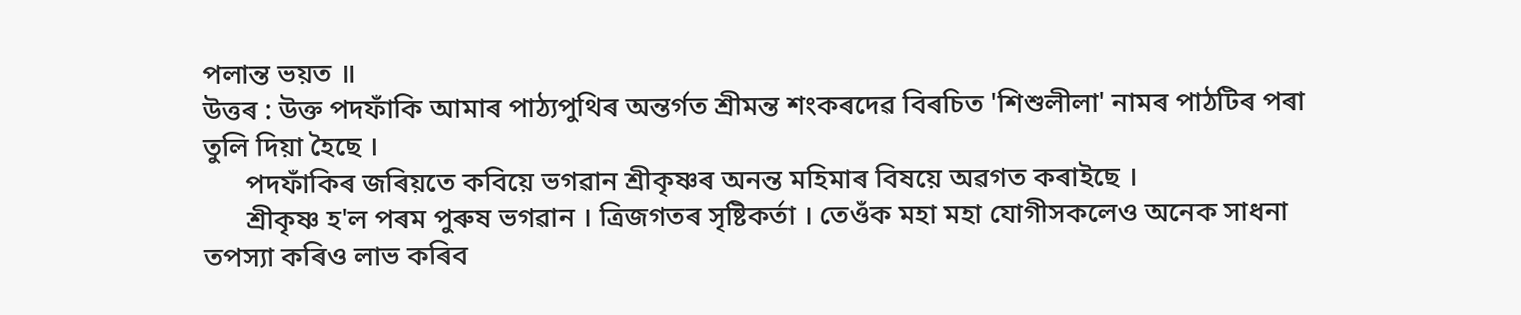পলান্ত ভয়ত ॥
উত্তৰ : উক্ত পদফাঁকি আমাৰ পাঠ্যপুথিৰ অন্তৰ্গত শ্ৰীমন্ত শংকৰদেৱ বিৰচিত 'শিশুলীলা' নামৰ পাঠটিৰ পৰা তুলি দিয়া হৈছে ।
      পদফাঁকিৰ জৰিয়তে কবিয়ে ভগৱান শ্ৰীকৃষ্ণৰ অনন্ত মহিমাৰ বিষয়ে অৱগত কৰাইছে ।
      শ্ৰীকৃষ্ণ হ'ল পৰম পুৰুষ ভগৱান । ত্ৰিজগতৰ সৃষ্টিকৰ্তা । তেওঁক মহা মহা যোগীসকলেও অনেক সাধনা তপস্যা কৰিও লাভ কৰিব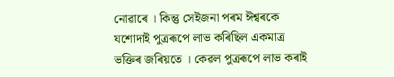নোৱাৰে । কিন্তু সেইজনা পৰম ঈশ্বৰকে যশোদাই পুত্ৰৰূপে লাভ কৰিছিল একমাত্ৰ ভক্তিৰ জৰিয়তে । কেৱল পুত্ৰৰূপে লাভ কৰাই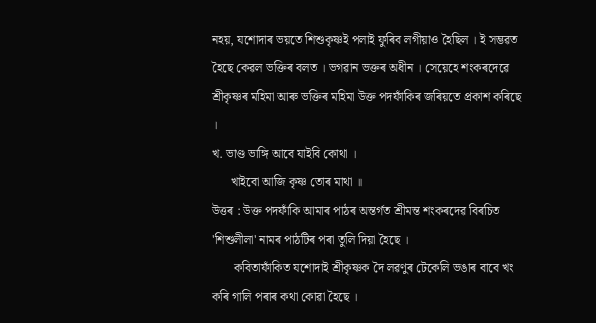নহয়, যশোদাৰ ভয়তে শিশুকৃষ্ণই পলাই ফুৰিব লগীয়াও হৈছিল । ই সম্ভৱত হৈছে কেৱল ভক্তিৰ বলত । ভগৱান ভক্তৰ অধীন । সেয়েহে শংকৰদেৱে শ্ৰীকৃষ্ণৰ মহিমা আৰু ভক্তিৰ মহিমা উক্ত পদফাঁকিৰ জৰিয়তে প্ৰকাশ কৰিছে ।
খ. ভাণ্ড ভাঙ্গি আবে যাইবি কোথা ।
      খাইবো আজি কৃষ্ণ তোৰ মাথা ॥
উত্তৰ : উক্ত পদফাঁকি আমাৰ পাঠৰ অন্তৰ্গত শ্ৰীমন্ত শংকৰদেৱ বিৰচিত 'শিশুলীলা' নামৰ পাঠটিৰ পৰা তুলি দিয়া হৈছে ।
       কবিতাফাঁকিত যশোদাই শ্ৰীকৃষ্ণক দৈ লৱণুৰ টেকেলি ভঙাৰ বাবে খং কৰি গালি পৰাৰ কথা কোৱা হৈছে ।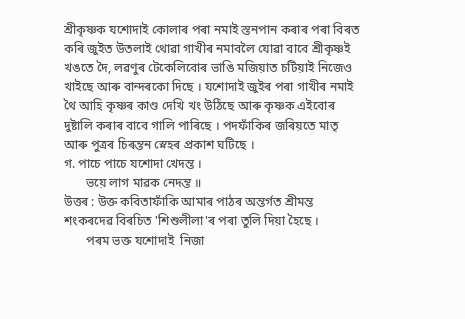শ্ৰীকৃষ্ণক যশোদাই কোলাৰ পৰা নমাই স্তনপান কৰাৰ পৰা বিৰত কৰি জুইত উতলাই থোৱা গাখীৰ নমাবলৈ যোৱা বাবে শ্ৰীকৃষ্ণই খঙতে দৈ, লৱণুৰ টেকেলিবোৰ ভাঙি মজিয়াত চটিয়াই নিজেও খাইছে আৰু বান্দৰকো দিছে । যশোদাই জুইৰ পৰা গাখীৰ নমাই থৈ আহি কৃষ্ণৰ কাণ্ড দেখি খং উঠিছে আৰু কৃষ্ণক এইবোৰ দুষ্টালি কৰাৰ বাবে গালি পাৰিছে । পদফাঁকিৰ জৰিয়তে মাতৃ আৰু পুত্ৰৰ চিৰন্তন স্নেহৰ প্ৰকাশ ঘটিছে ।
গ. পাচে পাচে যশোদা খেদন্ত ।
       ভয়ে লাগ মাৱক নেদন্ত ॥
উত্তৰ : উক্ত কবিতাফাঁকি আমাৰ পাঠৰ অন্তৰ্গত শ্ৰীমন্ত শংকৰদেৱ বিৰচিত 'শিশুলীলা'ৰ পৰা তুলি দিয়া হৈছে ।
       পৰম ভক্ত যশোদাই  নিজা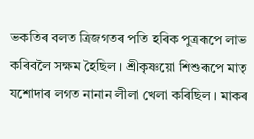ভকতিৰ বলত ত্ৰিজগতৰ পতি হৰিক পুত্ৰৰূপে লাভ কৰিবলৈ সক্ষম হৈছিল । শ্ৰীকৃষ্ণয়ো শিশুৰূপে মাতৃ যশোদাৰ লগত নানান লীলা খেলা কৰিছিল । মাকৰ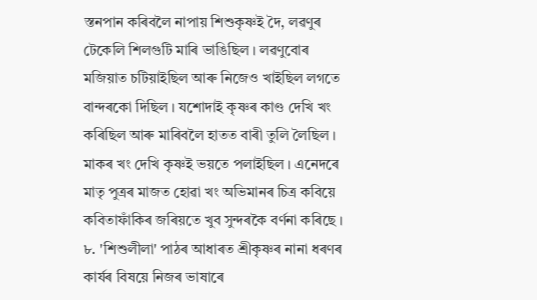স্তনপান কৰিবলৈ নাপায় শিশুকৃষ্ণই দৈ, লৱণুৰ টেকেলি শিলগুটি মাৰি ভাঙিছিল । লৱণুবোৰ মজিয়াত চটিয়াইছিল আৰু নিজেও খাইছিল লগতে বান্দৰকো দিছিল । যশোদাই কৃষ্ণৰ কাণ্ড দেখি খং কৰিছিল আৰু মাৰিবলৈ হাতত বাৰী তুলি লৈছিল । মাকৰ খং দেখি কৃষ্ণই ভয়তে পলাইছিল । এনেদৰে মাতৃ পুত্ৰৰ মাজত হোৱা খং অভিমানৰ চিত্ৰ কবিয়ে কবিতাফাঁকিৰ জৰিয়তে খুব সুন্দৰকৈ বৰ্ণনা কৰিছে ।
৮. 'শিশুলীলা' পাঠৰ আধাৰত শ্ৰীকৃষ্ণৰ নানা ধৰণৰ কাৰ্যৰ বিষয়ে নিজৰ ভাষাৰে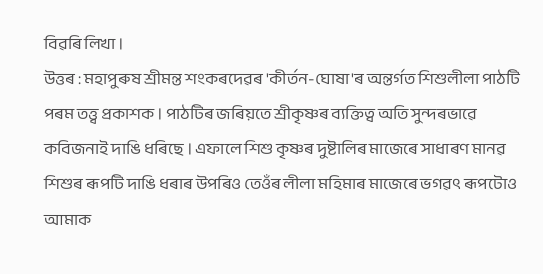বিৱৰি লিখা ।
উত্তৰ : মহাপুৰুষ শ্ৰীমন্ত শংকৰদেৱৰ 'কীৰ্তন-ঘোষা'ৰ অন্তৰ্গত শিশুলীলা পাঠটি পৰম তত্ত্ব প্ৰকাশক । পাঠটিৰ জৰিয়তে শ্ৰীকৃষ্ণৰ ব্যক্তিত্ব অতি সুন্দৰভাৱে কবিজনাই দাঙি ধৰিছে । এফালে শিশু কৃষ্ণৰ দুষ্টালিৰ মাজেৰে সাধাৰণ মানৱ শিশুৰ ৰূপটি দাঙি ধৰাৰ উপৰিও তেওঁৰ লীলা মহিমাৰ মাজেৰে ভগৱৎ ৰূপটোও আমাক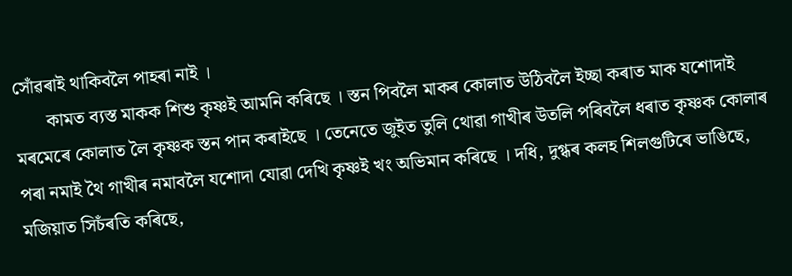সোঁৱৰাই থাকিবলৈ পাহৰা নাই ।
       কামত ব্যস্ত মাকক শিশু কৃষ্ণই আমনি কৰিছে । স্তন পিবলৈ মাকৰ কোলাত উঠিবলৈ ইচ্ছা কৰাত মাক যশোদাই মৰমেৰে কোলাত লৈ কৃষ্ণক স্তন পান কৰাইছে । তেনেতে জুইত তুলি থোৱা গাখীৰ উতলি পৰিবলৈ ধৰাত কৃষ্ণক কোলাৰ পৰা নমাই থৈ গাখীৰ নমাবলৈ যশোদা যোৱা দেখি কৃষ্ণই খং অভিমান কৰিছে । দধি, দুগ্ধৰ কলহ শিলগুটিৰে ভাঙিছে, মজিয়াত সিচঁৰতি কৰিছে,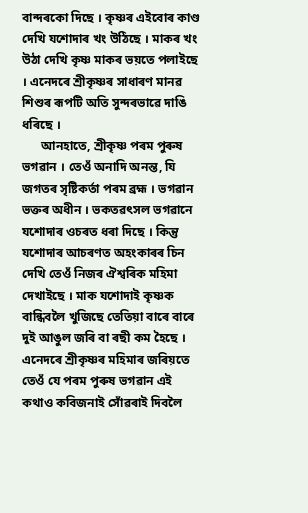বান্দৰকো দিছে । কৃষ্ণৰ এইবোৰ কাণ্ড দেখি যশোদাৰ খং উঠিছে । মাকৰ খং উঠা দেখি কৃষ্ণ মাকৰ ভয়তে পলাইছে । এনেদৰে শ্ৰীকৃষ্ণৰ সাধাৰণ মানৱ শিশুৰ ৰূপটি অতি সুন্দৰভাৱে দাঙি ধৰিছে ।
      আনহাতে, শ্ৰীকৃষ্ণ পৰম পুৰুষ ভগৱান । তেওঁ অনাদি অনন্ত, যি জগতৰ সৃষ্টিকৰ্তা পৰম ব্ৰহ্ম । ভগৱান ভক্তৰ অধীন । ভকতৱৎসল ভগৱানে যশোদাৰ ওচৰত ধৰা দিছে । কিন্তু যশোদাৰ আচৰণত অহংকাৰৰ চিন দেখি তেওঁ নিজৰ ঐশ্বৰিক মহিমা দেখাইছে । মাক যশোদাই কৃষ্ণক বান্ধিবলৈ খুজিছে তেতিয়া বাৰে বাৰে দুই আঙুল জৰি বা ৰছী কম হৈছে । এনেদৰে শ্ৰীকৃষ্ণৰ মহিমাৰ জৰিয়তে তেওঁ যে পৰম পুৰুষ ভগৱান এই কথাও কবিজনাই সোঁৱৰাই দিবলৈ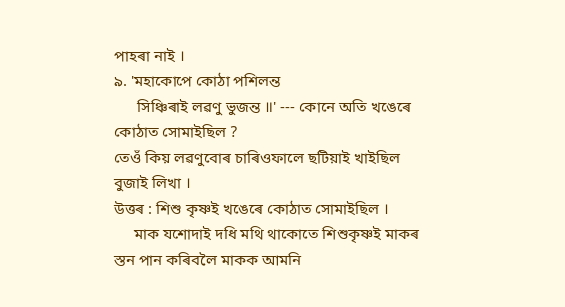পাহৰা নাই ।
৯. 'মহাকোপে কোঠা পশিলন্ত
      সিঞ্চিৰাই লৱণু ভুজন্ত ॥' --- কোনে অতি খঙেৰে কোঠাত সোমাইছিল ?
তেওঁ কিয় লৱণুবোৰ চাৰিওফালে ছটিয়াই খাইছিল বুজাই লিখা ।
উত্তৰ : শিশু কৃষ্ণই খঙেৰে কোঠাত সোমাইছিল ।
     মাক যশোদাই দধি মথি থাকোতে শিশুকৃষ্ণই মাকৰ স্তন পান কৰিবলৈ মাকক আমনি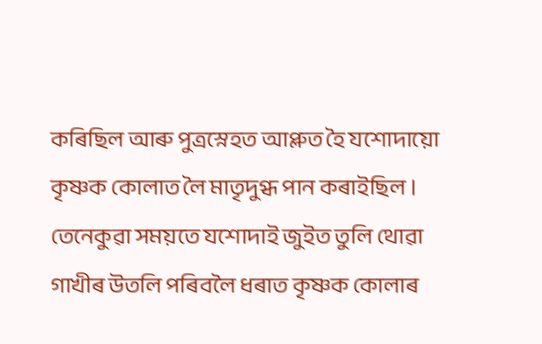কৰিছিল আৰু পুত্ৰস্নেহত আপ্লুত হৈ যশোদায়ো কৃষ্ণক কোলাত লৈ মাতৃদুগ্ধ পান কৰাইছিল । তেনেকুৱা সময়তে যশোদাই জুইত তুলি থোৱা গাখীৰ উতলি পৰিবলৈ ধৰাত কৃষ্ণক কোলাৰ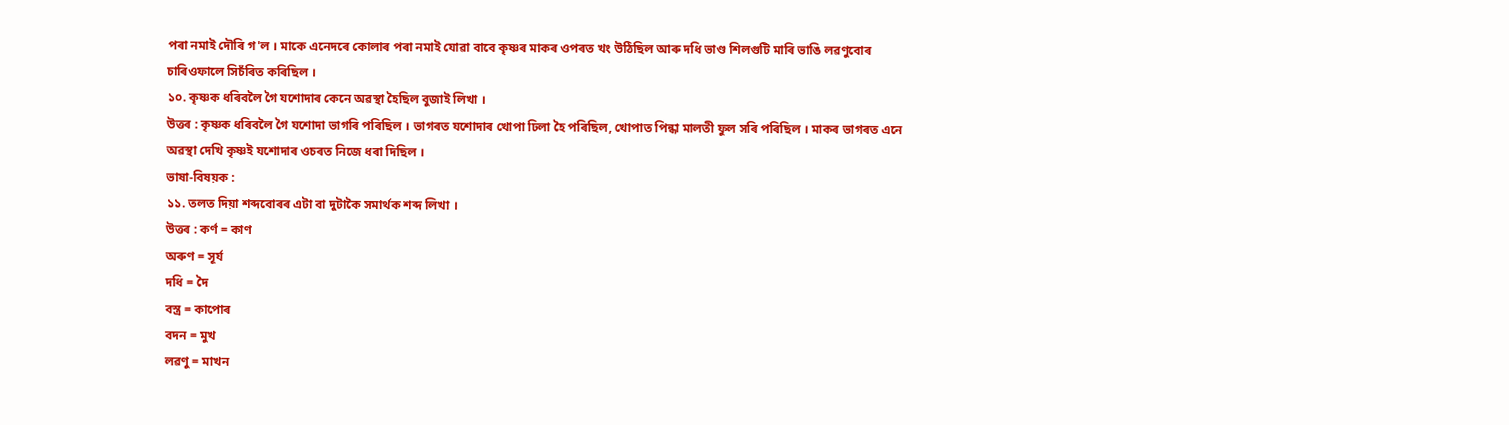পৰা নমাই দৌৰি গ'ল । মাকে এনেদৰে কোলাৰ পৰা নমাই যোৱা বাবে কৃষ্ণৰ মাকৰ ওপৰত খং উঠিছিল আৰু দধি ভাণ্ড শিলগুটি মাৰি ভাঙি লৱণুবোৰ চাৰিওফালে সিচঁৰিত কৰিছিল ।
১০. কৃষ্ণক ধৰিবলৈ গৈ যশোদাৰ কেনে অৱস্থা হৈছিল বুজাই লিখা ।
উত্তৰ : কৃষ্ণক ধৰিবলৈ গৈ যশোদা ভাগৰি পৰিছিল । ভাগৰত যশোদাৰ খোপা ঢিলা হৈ পৰিছিল, খোপাত পিন্ধা মালতী ফুল সৰি পৰিছিল । মাকৰ ভাগৰত এনে অৱস্থা দেখি কৃষ্ণই যশোদাৰ ওচৰত নিজে ধৰা দিছিল ।
ভাষা-বিষয়ক :
১১. তলত দিয়া শব্দবোৰৰ এটা বা দুটাকৈ সমাৰ্থক শব্দ লিখা ।
উত্তৰ : কৰ্ণ = কাণ
অৰুণ = সূৰ্য
দধি = দৈ
বস্ত্ৰ = কাপোৰ
বদন = মুখ
লৱণু = মাখন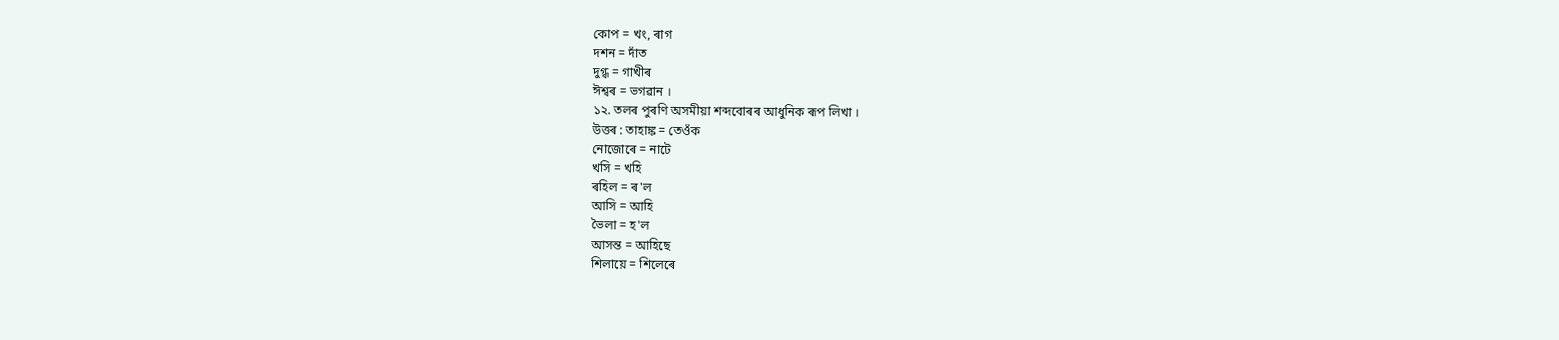কোপ = খং, ৰাগ
দশন = দাঁত
দুগ্ধ = গাখীৰ
ঈশ্বৰ = ভগৱান ।
১২. তলৰ পুৰণি অসমীয়া শব্দবোৰৰ আধুনিক ৰূপ লিখা ।
উত্তৰ : তাহাঙ্ক = তেওঁক
নোজোৰে = নাটে
খসি = খহি
ৰহিল = ৰ'ল
আসি = আহি
ভৈলা = হ'ল
আসন্ত = আহিছে
শিলায়ে = শিলেৰে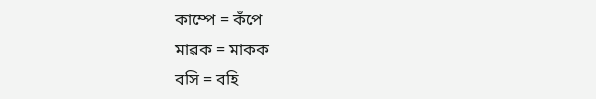কাম্পে = কঁপে
মাৱক = মাকক
বসি = বহি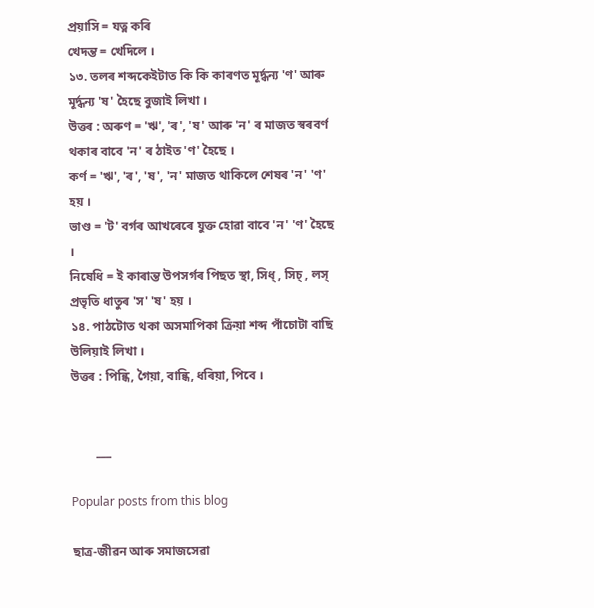প্ৰয়াসি = যত্ন কৰি
খেদন্ত = খেদিলে ।
১৩. তলৰ শব্দকেইটাত কি কি কাৰণত মূৰ্দ্ধন্য 'ণ' আৰু মূৰ্দ্ধন্য 'ষ' হৈছে বুজাই লিখা ।
উত্তৰ : অৰুণ = 'ঋ', 'ৰ', 'ষ' আৰু 'ন' ৰ মাজত স্বৰবৰ্ণ থকাৰ বাবে 'ন' ৰ ঠাইত 'ণ' হৈছে ।
কৰ্ণ = 'ঋ', 'ৰ', 'ষ', 'ন' মাজত থাকিলে শেষৰ 'ন' 'ণ' হয় ।
ভাণ্ড = 'ট' বৰ্গৰ আখৰেৰে যুক্ত হোৱা বাবে 'ন' 'ণ' হৈছে ।
নিষেধি = ই কাৰান্ত উপসৰ্গৰ পিছত স্থা, সিধ্ , সিচ্ , লস্ প্ৰভৃতি ধাতুৰ 'স' 'ষ' হয় ।
১৪. পাঠটোত থকা অসমাপিকা ক্ৰিয়া শব্দ পাঁচোটা বাছি উলিয়াই লিখা ।
উত্তৰ : পিন্ধি, গৈয়া, বান্ধি, ধৰিয়া, পিবে ।


        ___

Popular posts from this blog

ছাত্ৰ-জীৱন আৰু সমাজসেৱা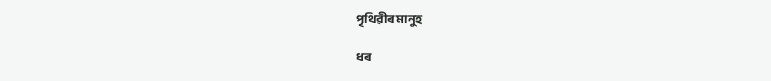পৃথিৱীৰ মানুহ

ধৰ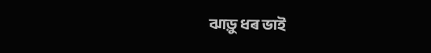ঝাড়ু ধৰ ভাই